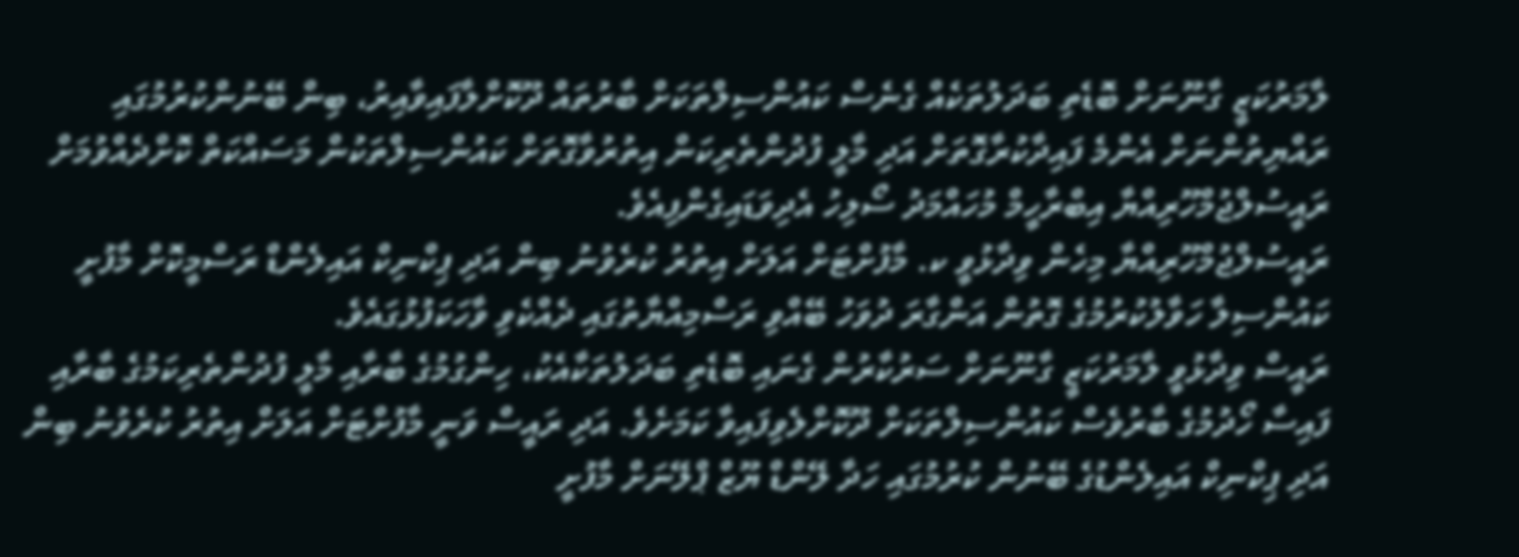ލާމަރުކަޒީ ގާނޫނަށް ބޮޑެތި ބަދަލުތަކެއް ގެނެސް ކައުންސިލްތަކަށް ބާރުތައް ދޫކޮށްލާފައިވާއިރު، ބިން ބޭނުންކުރުމުގައި ރައްޔިތުންނަށް އެންމެ ފައިދާކުރާގޮތަށް އަދި މާލީ ފުދުންތެރިކަން އިތުރުވާގޮތަށް ކައުންސިލްތަކުން މަސައްކަތް ކޮށްދެއްވުމަށް ރައީސުލްޖުމްހޫރިއްޔާ އިބްރާހީމް މުހައްމަދު ސޯލިހު އެދިވަޑައިގެންފިއެވެ.
ރައީސުލްޖުމްހޫރިއްޔާ މިހެން ވިދާޅުވީ ކ. މާފުށްޓަށް އަލަށް އިތުރު ކުރެވުނު ބިން އަދި ޕިކްނިކް އައިލެންޑް ރަސްމީކޮށް މާފުށީ ކައުންސިލާ ހަވާލުކުރުމުގެ ގޮތުން އަންގާރަ ދުވަހު ބޭއްވި ރަސްމިއްޔާތުގައި ދެއްކެވި ވާހަކަފުޅުގައެވެ.
ރައީސް ވިދާޅުވީ ލާމަރުކަޒީ ގާނޫނަށް ސަރުކާރުން ގެނައި ބޮޑެތި ބަދަލުތަކާއެކު، ހިންގުމުގެ ބާރާއި މާލީ ފުދުންތެރިކަމުގެ ބާރާއި ފައިސާ ހޯދުމުގެ ބާރުވެސް ކައުންސިލްތަކަށް ދޫކޮށްލެވިފައިވާ ކަމަށެވެ. އަދި ރައީސް ވަނީ މާފުށްޓަށް އަލަށް އިތުރު ކުރެވުނު ބިން އަދި ޕިކްނިކް އައިލެންޑުގެ ބޭނުން ކުރުމުގައި ހަދާ ލޭންޑް ޔޫޒް ޕްލޭނަށް މާފުށީ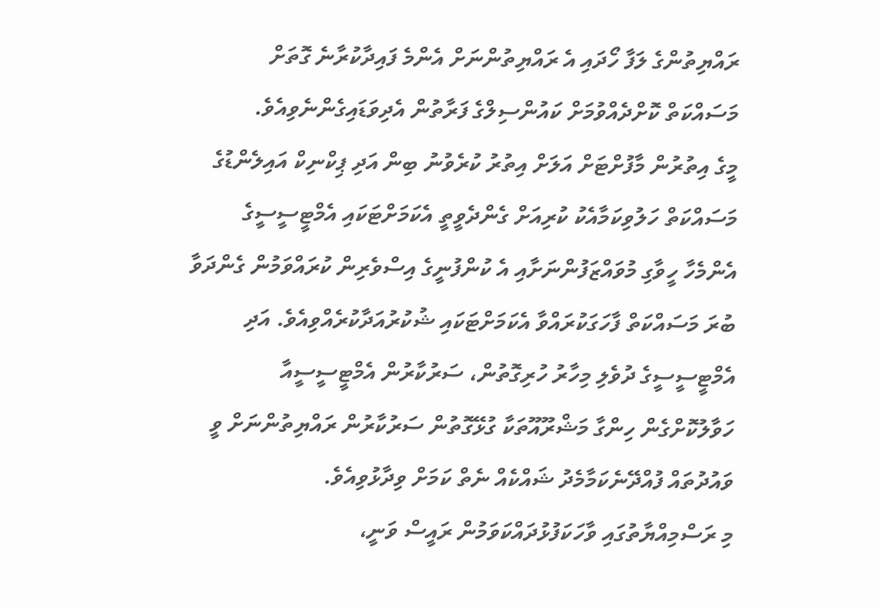ރައްޔިތުންގެ ލަފާ ހޯދައި އެ ރައްޔިތުންނަށް އެންމެ ފައިދާކުރާނެ ގޮތަށް މަސައްކަތް ކޮށްދެއްވުމަށް ކައުންސިލްގެ ފަރާތުން އެދިވަޑައިގެންނެވިއެވެ.
މީގެ އިތުރުން މާފުށްޓަށް އަލަށް އިތުރު ކުރެވުނު ބިން އަދި ޕިކްނިކް އައިލެންޑުގެ މަސައްކަތް ހަލުވިކަމާއެކު ކުރިއަށް ގެންދެވީތީ އެކަމަށްޓަކައި އެމްޓީސީސީގެ އެންމެހާ ހީވާގި މުވައްޒަފުންނަށާއި އެ ކުންފުނީގެ އިސްވެރިން ކުރައްވަމުން ގެންދަވާ ބުރަ މަސައްކަތް ފާހަގަކުރައްވާ އެކަމަށްޓަކައި ޝުކުރުއަދާކުރެއްވިއެވެ. އަދި އެމްޓީސީސީގެ ދުވެލި މިހާރު ހުރިގޮތުން، ސަރުކާރުން އެމްޓީސީސީއާ ހަވާލުކޮށްގެން ހިންގާ މަޝްރޫއޫތަކާ ގުޅޭގޮތުން ސަރުކާރުން ރައްޔިތުންނަށް ވީ ވައުދުތައް ފުއްދޭނެކަމާމެދު ޝައްކެއް ނެތް ކަމަށް ވިދާޅުވިއެވެ.
މި ރަސްމިއްޔާތުގައި ވާހަކަފުޅުދައްކަވަމުން ރައީސް ވަނީ،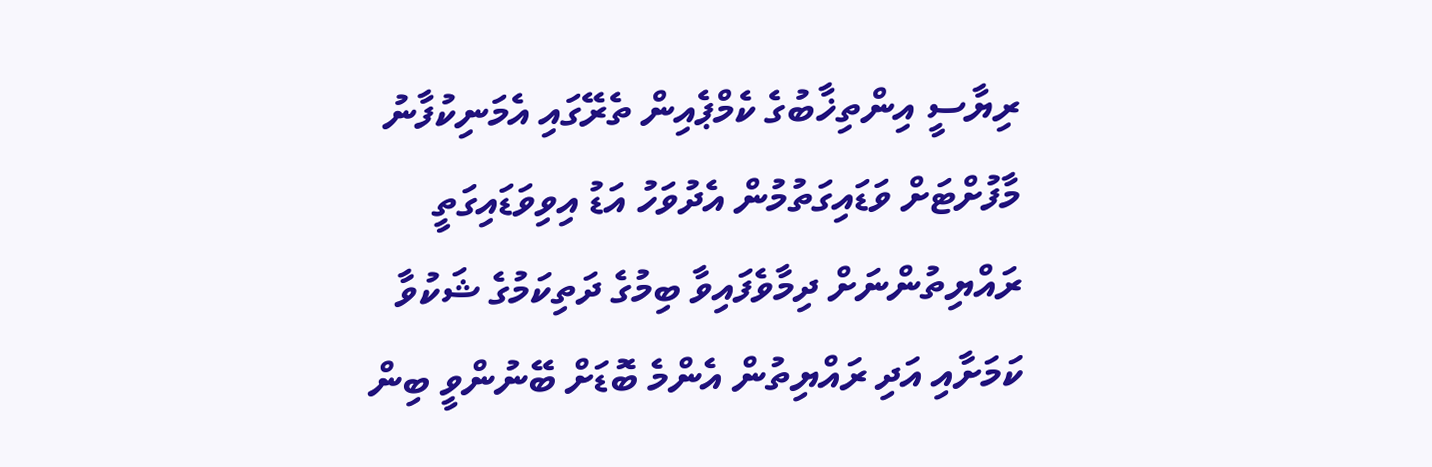ރިޔާސީ އިންތިޚާބުގެ ކެމްޕެއިން ތެރޭގައި އެމަނިކުފާނު މާފުށްޓަށް ވަޑައިގަތުމުން އެދުވަހު އަޑު އިވިވަޑައިގަތީ ރައްޔިތުންނަށް ދިމާވެފައިވާ ބިމުގެ ދަތިކަމުގެ ޝަކުވާ ކަމަށާއި އަދި ރައްޔިތުން އެންމެ ބޮޑަށް ބޭނުންވީ ބިން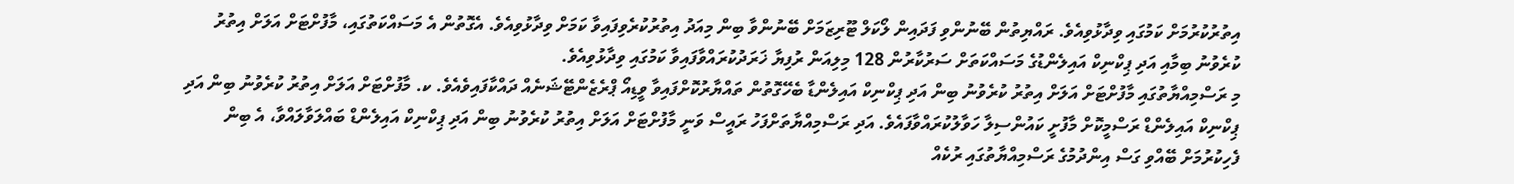އިތުރުކުރުމަށް ކަމުގައި ވިދާޅުވިއެވެ. ރައްޔިތުން ބޭނުންވި ފަދައިން ލޯކަލް ޓޫރިޒަމަށް ބޭނުންވާ ބިން މިއަދު އިތުރުކުރެވިފައިވާ ކަމަށް ވިދާޅުވިއެވެ. އެގޮތުން އެ މަސައްކަތުގައި، މާފުށްޓަށް އަލަށް އިތުރު ކުރެވުނު ބިމާއި އަދި ޕިކްނިކް އައިލެންޑުގެ މަސައްކަތަށް ސަރުކާރުން 128 މިލިއަން ރުފިޔާ ޚަރަދުކުރައްވާފައިވާ ކަމުގައި ވިދާޅުވިއެވެ.
މި ރަސްމިއްޔާތުގައި މާފުށްޓަށް އަލަށް އިތުރު ކުރެވުނު ބިން އަދި ޕިކްނިކް އައިލެންޑާ ބެހޭގޮތުން ތައްޔާރުކޮށްފައިވާ ވީޑިއޯ ޕްރެޒެންޓޭޝަނެއް ދައްކާފައިވެއެވެ. ކ. މާފުށްޓަށް އަލަށް އިތުރު ކުރެވުނު ބިން އަދި ޕިކްނިކް އައިލެންޑް ރަސްމީކޮށް މާފުށީ ކައުންސިލާ ހަވާލުކުރައްވާފައެވެ. އަދި ރަސްމިއްޔާތަށްފަހު ރައީސް ވަނީ މާފުށްޓަށް އަލަށް އިތުރު ކުރެވުނު ބިން އަދި ޕިކްނިކް އައިލެންޑް ބައްލަވާލައްވާ، އެ ބިން ފެހިކުރުމަށް ބޭއްވި ގަސް އިންދުމުގެ ރަސްމިއްޔާތުގައި ރުކެއް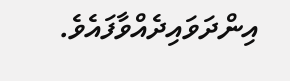އިންދަވައިދެއްވާފައެވެ.